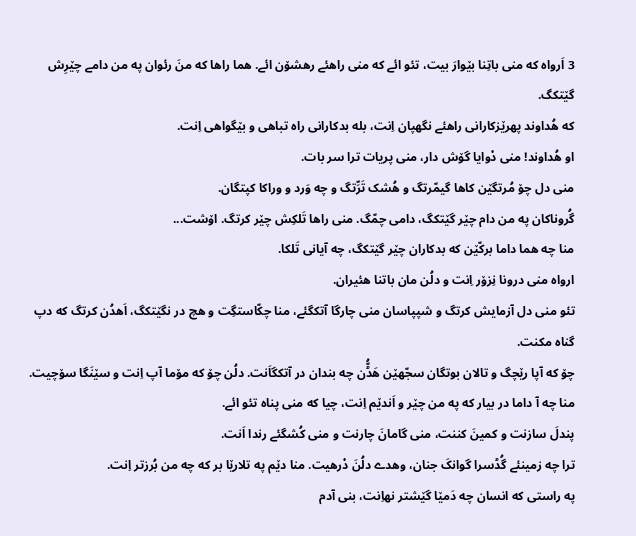3 اَرواه که منی باتِنا بێوارَ بیت، تئو ائے که منی راهئے رهشۆن ائے. هما راها که منَ رئوان په من دامے چێرِش گێتکگ.
که هُداوند پهرێزکارانی راهئے نگهپان اِنت، بله بدکارانی راه تباهی و بێگواهی اِنت.
او هُداوند! منی دْوایا گۆش دار، منی پریات ترا سر بات.
منی دل چۆ مُرتگێن کاها گیمّرتگ و هُشک تَرِّتگ و چه وَرد و وراکا کپتگان.
گُروناکان په من دام چێر گێتکگ، دامی چمّگ. منی راها تَلکِش چێر کرتگ. اۆشت...
منا چه هما داما برکّێن که بدکاران چێر گێتکگ، چه آیانی تَلکا.
ارواه منی درونا نِزۆر اِنت و دلُن مان باتنا هئیران.
تئو منی دل آزمایش کرتگ و شپپاسان منی چارگا آتکگئے، منا چکّاستگِت و هچ در نگێتکگ، اَهدُن کرتگ که دپ گناه مکنت.
چۆ که آپا رێچگ و تالان بوتگان سجّهێن هَڈُّن چه بندان در آتکگاَنت. دلُن چۆ که مۆما آپ اِنت و سێنَگا سۆچیت.
منا چه آ داما در بیار که په من چێر و اَندێم اِنت، چیا که منی پناه تئو ائے.
پندلَ سازنت و کمینَ کننت، منی گامانَ چارنت و منی کُشگئے رندا اَنت.
ترا چه زمینئے گُڈسرا گوانکَ جنان، وهدے دلُنَ دْرهیت. منا دێم په تلارێا بر که چه من بُرزتر اِنت.
په راستی که انسان چه دَمێا گێشتر نهاِنت، بنی آدم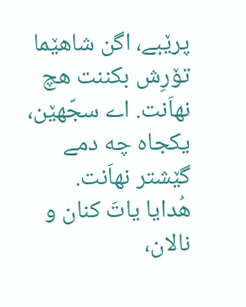پرێبے، اگن شاهێما تۆرِش بکننت هچ نهاَنت. اے سجّهێن، یکجاه چه دمے گێشتر نهاَنت.
هُدایا یاتَ کنان و نالان،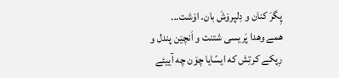پِگرَ کنان و دِلپرۆشَ بان. اۆشت...
همے وهدا پَریسی شتنت و اَنچێن پندل و رِپکے کرتِش که ایسّایا چۆن چه آییئے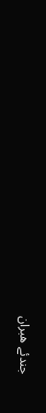جندئے هبران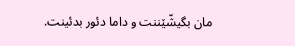مان بگیشّێننت و داما دئور بدئینت.